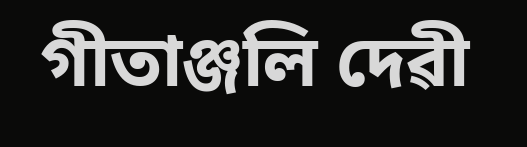গীতাঞ্জলি দেৱী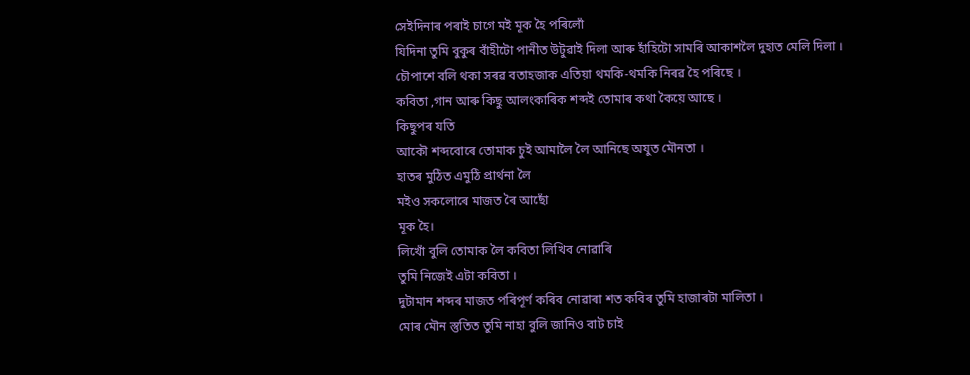সেইদিনাৰ পৰাই চাগে মই মূক হৈ পৰিলোঁ
যিদিনা তুমি বুকুৰ বাঁহীটো পানীত উটুৱাই দিলা আৰু হাঁহিটো সামৰি আকাশলৈ দুহাত মেলি দিলা ।
চৌপাশে বলি থকা সৰৱ বতাহজাক এতিয়া থমকি-থমকি নিৰৱ হৈ পৰিছে ।
কবিতা ,গান আৰু কিছু আলংকাৰিক শব্দই তোমাৰ কথা কৈয়ে আছে ।
কিছুপৰ যতি
আকৌ শব্দবোৰে তোমাক চুই আমালৈ লৈ আনিছে অযুত মৌনতা ।
হাতৰ মুঠিত এমুঠি প্ৰাৰ্থনা লৈ
মইও সকলোৰে মাজত ৰৈ আছোঁ
মূক হৈ।
লিখোঁ বুলি তোমাক লৈ কবিতা লিখিব নোৱাৰি
তুমি নিজেই এটা কবিতা ।
দুটামান শব্দৰ মাজত পৰিপূৰ্ণ কৰিব নোৱাৰা শত কবিৰ তুমি হাজাৰটা মালিতা ।
মোৰ মৌন স্তুতিত তুমি নাহা বুলি জানিও বাট চাই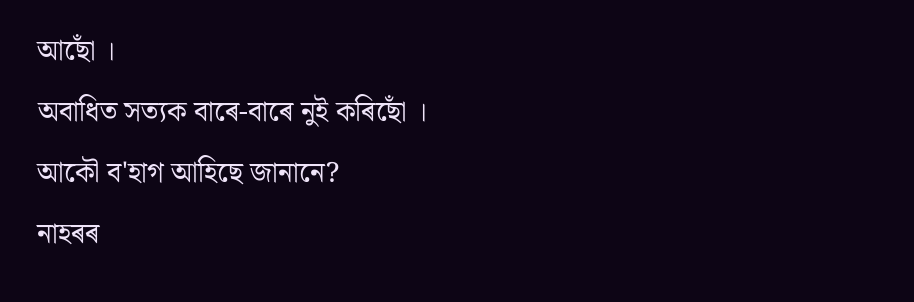আছোঁ ।
অবাধিত সত্যক বাৰে-বাৰে নুই কৰিছোঁ ।
আকৌ ব'হাগ আহিছে জানানে?
নাহৰৰ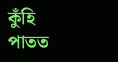কুঁহি পাতত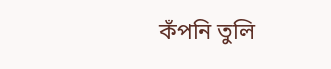কঁপনি তুলি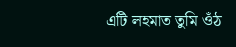এটি লহমাত তুমি ওঁঠ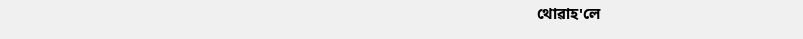থোৱাহ'লে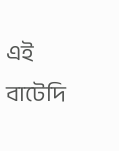এই বাটেদি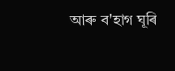আৰু ব'হাগ ঘূৰি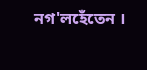নগ'লহেঁতেন ।